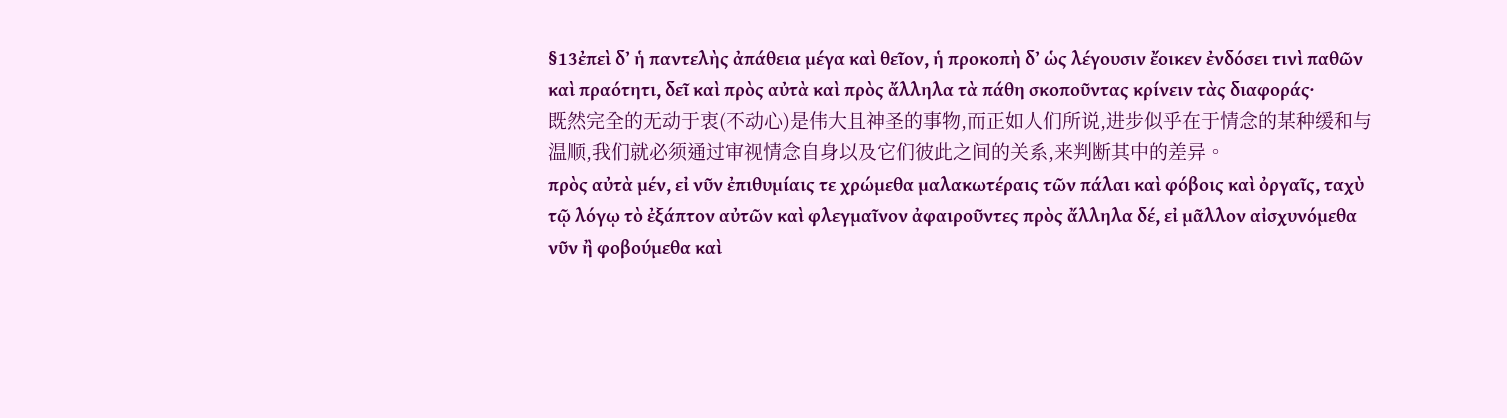§13ἐπεὶ δʼ ἡ παντελὴς ἀπάθεια μέγα καὶ θεῖον, ἡ προκοπὴ δʼ ὡς λέγουσιν ἔοικεν ἐνδόσει τινὶ παθῶν καὶ πραότητι, δεῖ καὶ πρὸς αὐτὰ καὶ πρὸς ἄλληλα τὰ πάθη σκοποῦντας κρίνειν τὰς διαφοράς·
既然完全的无动于衷(不动心)是伟大且神圣的事物,而正如人们所说,进步似乎在于情念的某种缓和与温顺,我们就必须通过审视情念自身以及它们彼此之间的关系,来判断其中的差异。
πρὸς αὐτὰ μέν, εἰ νῦν ἐπιθυμίαις τε χρώμεθα μαλακωτέραις τῶν πάλαι καὶ φόβοις καὶ ὀργαῖς, ταχὺ τῷ λόγῳ τὸ ἐξάπτον αὐτῶν καὶ φλεγμαῖνον ἀφαιροῦντες πρὸς ἄλληλα δέ, εἰ μᾶλλον αἰσχυνόμεθα νῦν ἢ φοβούμεθα καὶ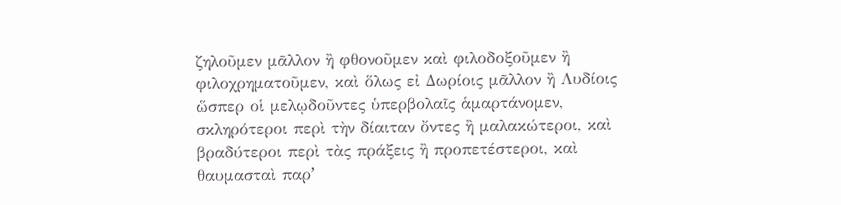ζηλοῦμεν μᾶλλον ἢ φθονοῦμεν καὶ φιλοδοξοῦμεν ἢ φιλοχρηματοῦμεν, καὶ ὅλως εἰ Δωρίοις μᾶλλον ἢ Λυδίοις ὥσπερ οἱ μελῳδοῦντες ὑπερβολαῖς ἁμαρτάνομεν, σκληρότεροι περὶ τὴν δίαιταν ὄντες ἢ μαλακώτεροι, καὶ βραδύτεροι περὶ τὰς πράξεις ἢ προπετέστεροι, καὶ θαυμασταὶ παρʼ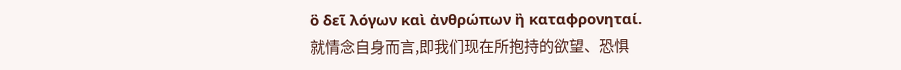ὃ δεῖ λόγων καὶ ἀνθρώπων ἢ καταφρονηταί.
就情念自身而言,即我们现在所抱持的欲望、恐惧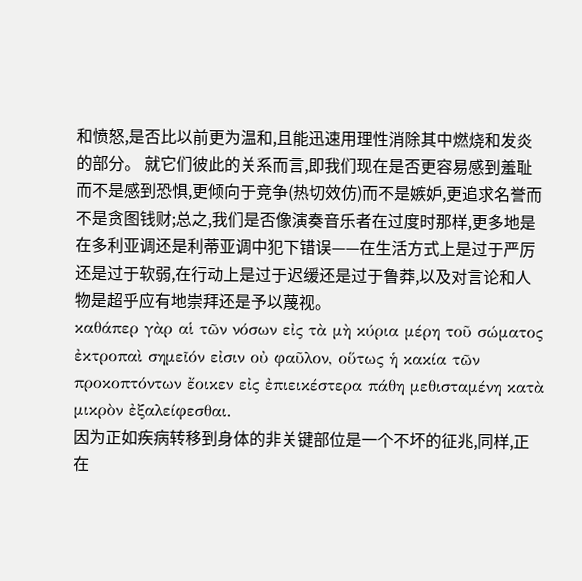和愤怒,是否比以前更为温和,且能迅速用理性消除其中燃烧和发炎的部分。 就它们彼此的关系而言,即我们现在是否更容易感到羞耻而不是感到恐惧,更倾向于竞争(热切效仿)而不是嫉妒,更追求名誉而不是贪图钱财;总之,我们是否像演奏音乐者在过度时那样,更多地是在多利亚调还是利蒂亚调中犯下错误——在生活方式上是过于严厉还是过于软弱,在行动上是过于迟缓还是过于鲁莽,以及对言论和人物是超乎应有地崇拜还是予以蔑视。
καθάπερ γὰρ αἱ τῶν νόσων εἰς τὰ μὴ κύρια μέρη τοῦ σώματος ἐκτροπαὶ σημεῖόν εἰσιν οὐ φαῦλον, οὕτως ἡ κακία τῶν προκοπτόντων ἔοικεν εἰς ἐπιεικέστερα πάθη μεθισταμένη κατὰ μικρὸν ἐξαλείφεσθαι.
因为正如疾病转移到身体的非关键部位是一个不坏的征兆,同样,正在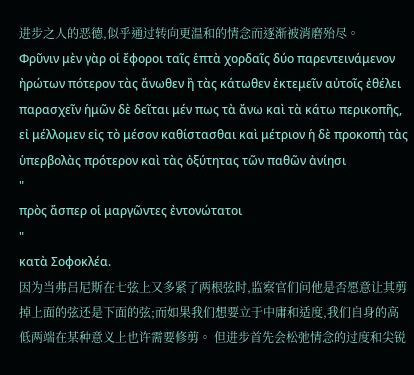进步之人的恶德,似乎通过转向更温和的情念而逐渐被消磨殆尽。
Φρῦνιν μὲν γὰρ οἱ ἔφοροι ταῖς ἑπτὰ χορδαῖς δύο παρεντεινάμενον ἠρώτων πότερον τὰς ἄνωθεν ἢ τὰς κάτωθεν ἐκτεμεῖν αὐτοῖς ἐθέλει παρασχεῖν ἡμῶν δὲ δεῖται μέν πως τὰ ἄνω καὶ τὰ κάτω περικοπῆς, εἰ μέλλομεν εἰς τὸ μέσον καθίστασθαι καὶ μέτριον ἡ δὲ προκοπὴ τὰς ὑπερβολὰς πρότερον καὶ τὰς ὀξύτητας τῶν παθῶν ἀνίησι
"
πρὸς ἅσπερ οἱ μαργῶντες ἐντονώτατοι
"
κατὰ Σοφοκλέα.
因为当弗吕尼斯在七弦上又多紧了两根弦时,监察官们问他是否愿意让其剪掉上面的弦还是下面的弦;而如果我们想要立于中庸和适度,我们自身的高低两端在某种意义上也许需要修剪。 但进步首先会松弛情念的过度和尖锐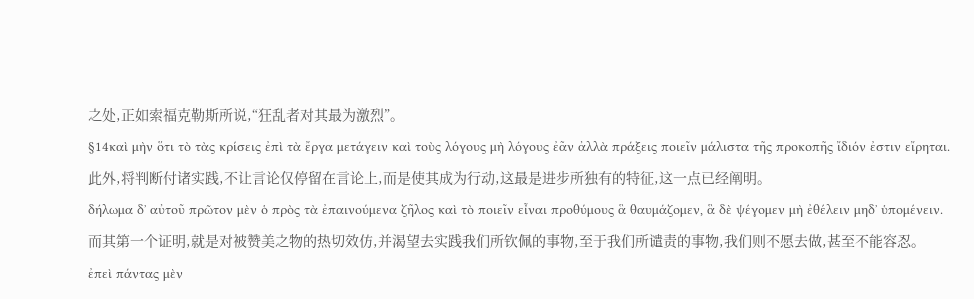之处,正如索福克勒斯所说,“狂乱者对其最为激烈”。
§14καὶ μὴν ὅτι τὸ τὰς κρίσεις ἐπὶ τὰ ἔργα μετάγειν καὶ τοὺς λόγους μὴ λόγους ἐᾶν ἀλλὰ πράξεις ποιεῖν μάλιστα τῆς προκοπῆς ἴδιόν ἐστιν εἴρηται.
此外,将判断付诸实践,不让言论仅停留在言论上,而是使其成为行动,这最是进步所独有的特征,这一点已经阐明。
δήλωμα δʼ αὐτοῦ πρῶτον μὲν ὁ πρὸς τὰ ἐπαινούμενα ζῆλος καὶ τὸ ποιεῖν εἶναι προθύμους ἃ θαυμάζομεν, ἃ δὲ ψέγομεν μὴ ἐθέλειν μηδʼ ὑπομένειν.
而其第一个证明,就是对被赞美之物的热切效仿,并渴望去实践我们所钦佩的事物,至于我们所谴责的事物,我们则不愿去做,甚至不能容忍。
ἐπεὶ πάντας μὲν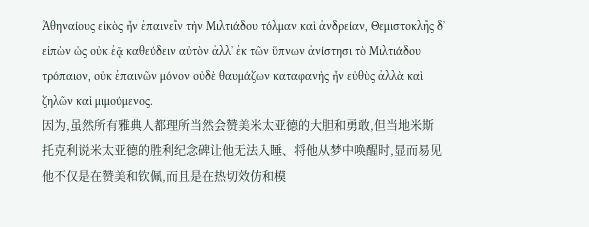Ἀθηναίους εἰκὸς ἦν ἐπαινεῖν τὴν Μιλτιάδου τόλμαν καὶ ἀνδρείαν, Θεμιστοκλῆς δʼ εἰπὼν ὡς οὐκ ἐᾷ καθεύδειν αὐτὸν ἀλλʼ ἐκ τῶν ὕπνων ἀνίστησι τὸ Μιλτιάδου τρόπαιον, οὐκ ἐπαινῶν μόνον οὐδὲ θαυμάζων καταφανὴς ἦν εὐθὺς ἀλλὰ καὶ ζηλῶν καὶ μιμούμενος.
因为,虽然所有雅典人都理所当然会赞美米太亚德的大胆和勇敢,但当地米斯托克利说米太亚德的胜利纪念碑让他无法入睡、将他从梦中唤醒时,显而易见他不仅是在赞美和钦佩,而且是在热切效仿和模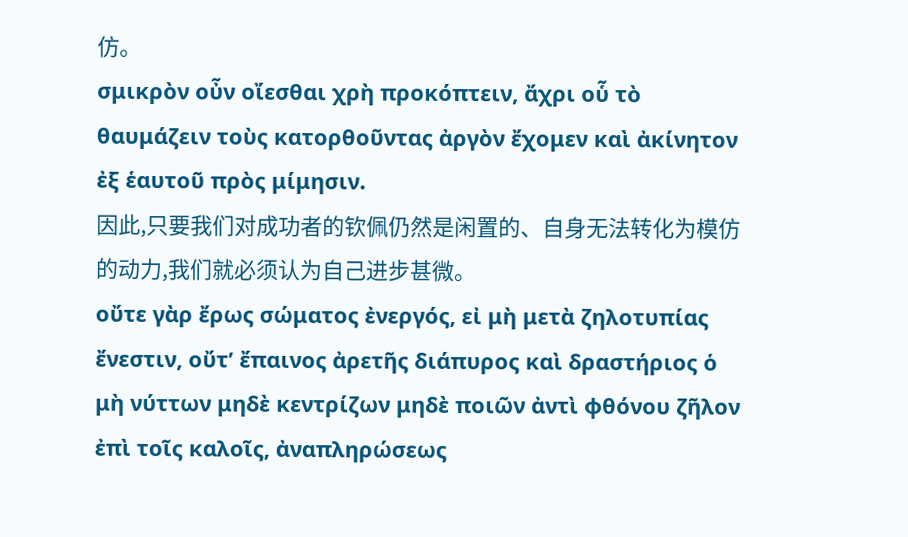仿。
σμικρὸν οὖν οἴεσθαι χρὴ προκόπτειν, ἄχρι οὗ τὸ θαυμάζειν τοὺς κατορθοῦντας ἀργὸν ἔχομεν καὶ ἀκίνητον ἐξ ἑαυτοῦ πρὸς μίμησιν.
因此,只要我们对成功者的钦佩仍然是闲置的、自身无法转化为模仿的动力,我们就必须认为自己进步甚微。
οὔτε γὰρ ἔρως σώματος ἐνεργός, εἰ μὴ μετὰ ζηλοτυπίας ἔνεστιν, οὔτʼ ἔπαινος ἀρετῆς διάπυρος καὶ δραστήριος ὁ μὴ νύττων μηδὲ κεντρίζων μηδὲ ποιῶν ἀντὶ φθόνου ζῆλον ἐπὶ τοῖς καλοῖς, ἀναπληρώσεως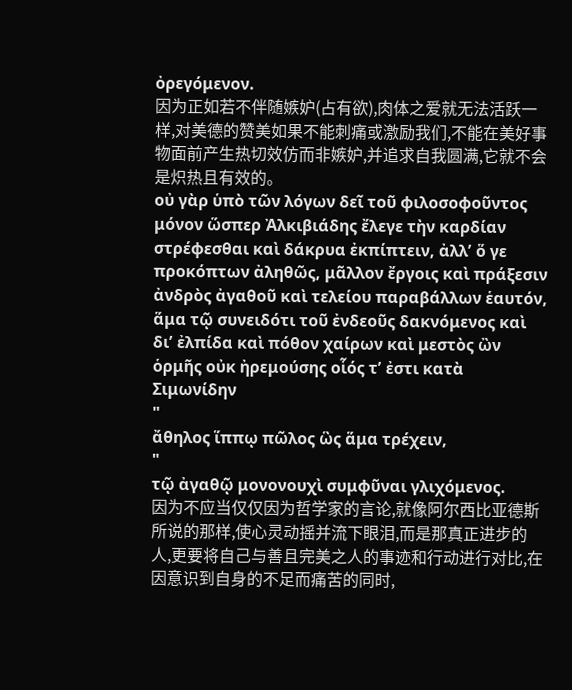ὀρεγόμενον.
因为正如若不伴随嫉妒(占有欲),肉体之爱就无法活跃一样,对美德的赞美如果不能刺痛或激励我们,不能在美好事物面前产生热切效仿而非嫉妒,并追求自我圆满,它就不会是炽热且有效的。
οὐ γὰρ ὑπὸ τῶν λόγων δεῖ τοῦ φιλοσοφοῦντος μόνον ὥσπερ Ἀλκιβιάδης ἔλεγε τὴν καρδίαν στρέφεσθαι καὶ δάκρυα ἐκπίπτειν, ἀλλʼ ὅ γε προκόπτων ἀληθῶς, μᾶλλον ἔργοις καὶ πράξεσιν ἀνδρὸς ἀγαθοῦ καὶ τελείου παραβάλλων ἑαυτόν, ἅμα τῷ συνειδότι τοῦ ἐνδεοῦς δακνόμενος καὶ διʼ ἐλπίδα καὶ πόθον χαίρων καὶ μεστὸς ὢν ὁρμῆς οὐκ ἠρεμούσης οἷός τʼ ἐστι κατὰ Σιμωνίδην
"
ἄθηλος ἵππῳ πῶλος ὣς ἅμα τρέχειν,
"
τῷ ἀγαθῷ μονονουχὶ συμφῦναι γλιχόμενος.
因为不应当仅仅因为哲学家的言论,就像阿尔西比亚德斯所说的那样,使心灵动摇并流下眼泪,而是那真正进步的人,更要将自己与善且完美之人的事迹和行动进行对比,在因意识到自身的不足而痛苦的同时,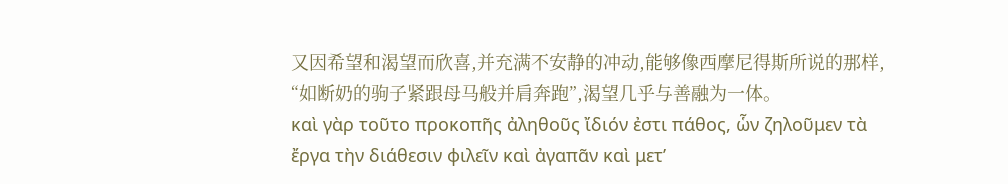又因希望和渴望而欣喜,并充满不安静的冲动,能够像西摩尼得斯所说的那样, “如断奶的驹子紧跟母马般并肩奔跑”,渴望几乎与善融为一体。
καὶ γὰρ τοῦτο προκοπῆς ἀληθοῦς ἴδιόν ἐστι πάθος, ὧν ζηλοῦμεν τὰ ἔργα τὴν διάθεσιν φιλεῖν καὶ ἀγαπᾶν καὶ μετʼ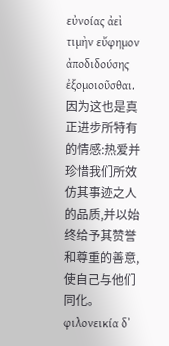εὐνοίας ἀεὶ τιμὴν εὔφημον ἀποδιδούσης ἐξομοιοῦσθαι.
因为这也是真正进步所特有的情感:热爱并珍惜我们所效仿其事迹之人的品质,并以始终给予其赞誉和尊重的善意,使自己与他们同化。
φιλονεικία δʼ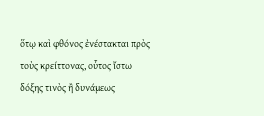ὅτῳ καὶ φθόνος ἐνέστακται πρὸς τοὺς κρείττονας, οὗτος ἴστω δόξης τινὸς ἢ δυνάμεως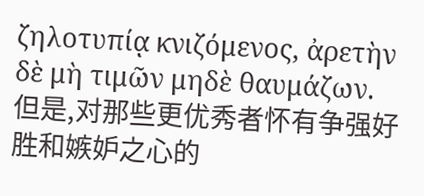ζηλοτυπίᾳ κνιζόμενος, ἀρετὴν δὲ μὴ τιμῶν μηδὲ θαυμάζων.
但是,对那些更优秀者怀有争强好胜和嫉妒之心的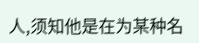人,须知他是在为某种名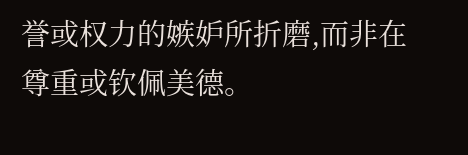誉或权力的嫉妒所折磨,而非在尊重或钦佩美德。